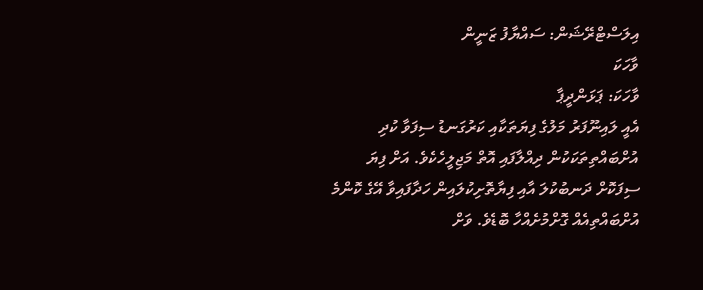އިލަސްޓްރޭޝަން: ސައްޔާފު ޒަނީން
ވާހަކަ
ވާހަކަ: ޕަޅަންދީޕާ
އެއީ ލައިނޫފަރު މަލުގެ ފިޔަތަކާއި ކަރުގަނޑު ސިފަވާ ކުދި އުށްބައްތިތަކަކުން ދިއްލާފައި އޮތް މަޖިލީހެކެވެ. އަށް ފިޔަ ސިފަކޮށް ދަނބުކުލަ އާއި ފިޔާތޮށިކުލައިން ހަދާފައިވާ އޭގެ ކޮންމެ އުށްބައްތިއެއް ގޮށްމުށެއްހާ ބޮޑެވެ. ވަށް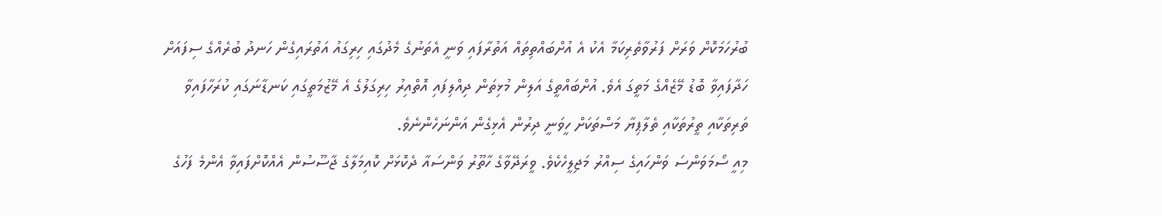ބުރުހަމަކޮށް ވަރަށް ފަރުވާތެރިކަމާ އެކު އެ އުށްބައްތިތައް އަތުރާފައި ވަނީ އެތަނުގެ މެދުގައި ހިރިގައު އަތުރައިގެން ހަނދު ބުރެއްގެ ސިފައަށް ހަދާފައިވާ ބޮޑު މޭޒެއްގެ މަތީގަ އެވެ. އުށްބައްތީގެ އަލިން މުޅިތަން ދިއްލިފައި އޮތްއިރު ހިރިގަލުގެ އެ މޭޒުމަތީގައި ކަނޑާނަގައި ކުރަހާފައިވާ ތަރިތަކާއި ތީރުތަކާއި ތެލާޕިޔާ މަސްތަކަށް ހީވަނީ ދިރުން އެޅިގެން އަންނަހެންނެވެ.
މިއީ ސޯމަވަންސަ ވަންހައިގެ ސިއްރު މަޖިލީހެކެވެ. ވީރަދޭވާގެ ހާތޫރު ވަންސައާ ދެކޮޅަށް ކޮއިމަލާގެ ޖާސޫސުން އެއްކޮށްފައިވާ އެންމެ ފަހުގެ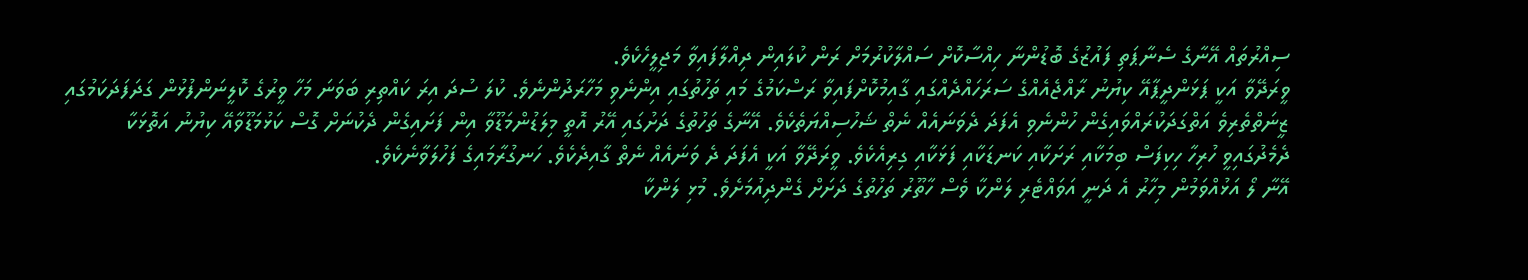ސިއްރުތައް އޭނާގެ ސެނާޕަތި ފައުޒުގެ ބޮޑުންނާ ހިއްސާކޮށް ސައްލާކުރުމަށް ރަން ކުލައިން ދިއްލާފައިވާ މަޖިލީހެކެވެ.
ވީރަދޭވާ އަކީ ޕަޅަންދީޕާއޭ ކިޔުނު ރާއްޖެއެއްގެ ސަރަހައްދެއްގައި ގާއިމުކޮށްފައިވާ ރަސްކަމުގެ މައި ތަހުތުގައި އިންނެވި މަހާރަދުންނެވެ. ކުލަ ސުދަ އިރަ ކައްތިރި ބަވަނަ މަހާ ވީރުގެ ކޮލީނަންފުޅުން ގަދަފަދަކަމުގައި ޒީނަތްތެރިވެ އަތްގަދަކުރައްވައިގެން ހުންނެވި އެފަދަ ދެވަނައެއް ނެތް ޝަހުސިއްޔަތެކެވެ. އޭނާގެ ތަހުތުގެ ދަށުގައި އޭރު އޮތީ މިލަޑުންމަޑޫވާ އިން ފަށައިގެން ދެކުނަށް ގޮސް ކަޅުމަޑޫވާއޭ ކިޔުނު އަތޮޅަކާ ދެމެދުގައިވީ ހުރިހާ ހިކިފަސް ބިމަކާއި ރަށަކާއި ކަނޑަކާއި ފަޅަކާއި ގިރިއެކެވެ. ވީރަދޭވާ އަކީ އެފަދަ ދެ ވަނައެއް ނެތް ގާއިދެކެވެ. ހަނގުރާމައިގެ ފަހުލަވާނެކެވެ.
އޭނާ ލޯ އަޅުއްވަމުން މިހާރު އެ ދަނީ އަވައްޓެރި ލަންކާ ވެސް ހާތޫރު ތަހުތުގެ ދަށަށް ގެންދިއުމަށެވެ. މުޅި ލަންކާ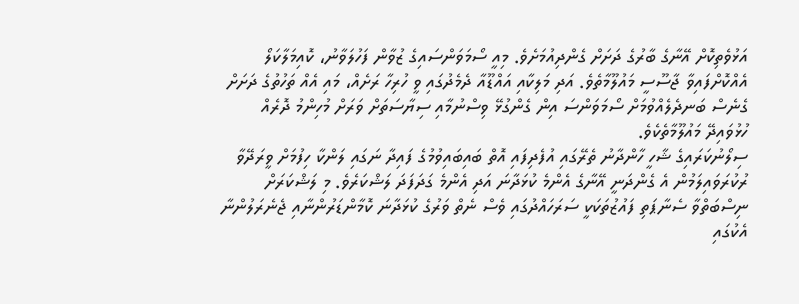އަޅުވެތިކޮށް އޭނާގެ ބާރުގެ ދަށަށް ގެންދިއުމަށެވެ. މިއީ ސޯމަވަންސައިގެ ޒުވާން ފަހުލަވާނު، ކޮއިމަލާކަލޯ އެއްކޮށްފައިވާ ޖާސޫސީ މައުލޫމާތެވެ. އަދި މަލިކާއި އައްޑޫއާ ދެމެދުގައި ވީ ހުރިހާ ރަށެއް، މައި އެއް ތަހުތުގެ ދަށަށް ގެނެސް ބަނދެލެއްވުމަށް ސޯމަވަންސަ އިން ގެންގުޅޭ ވިސްނުމާއި ސިޔާސަތަށް ވަރަށް މުހިންމު ދޮރެއް ހުޅުވައިދޭ މައުލޫމާތެކެވެ.
ސިލޯނުކަރައިގެ ޝާހީ ހާންދާނު ތެރޭގައި އުފެދިފައި އޮތް ބައިބައިވުމުގެ ފައިދާ ނަގައި ލަންކާ ހިފުމަށް ވީރަދޭވާ ރުކުރަވައިލަމުން އެ ގެންދަނީ އޭނާގެ އެންމެ ކުޅަދާނަ އަދި އެންމެ ގަދަފަދަ ލަޝްކަރެވެ. މި ލަޝްކަރަށް ނިސްބަތްވާ ސެނާޕަތި ފައުޒުތަކަކީ ސަރަހައްދުގައި ވެސް ނެތް ވަރުގެ ކުޅަދާނަ ކޮމާންޑަރުންނާއި ޖެނެރަލުންނާ އެކުގައި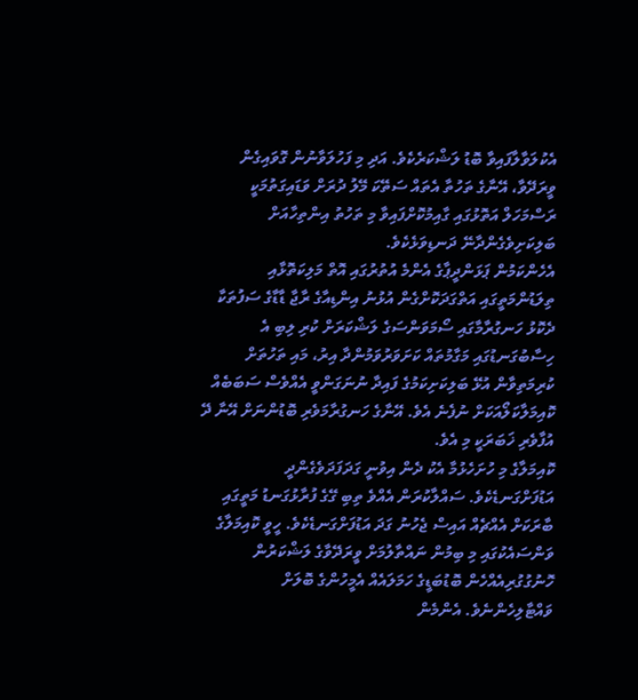އެކުލަވާލާފައިވާ ބޮޑު ލަޝްކަރެކެވެ. އަދި މި ފަހުލަވާނުން ގޮވައިގެން ވީރަދޭވާ، އޭނާގެ ތަހުތާ އެތައް ސަތޭކަ މޭލު ދުރަށް ވަޑައިގަތުމަކީ ރަސްމަހަލް އަތޮޅުގައި ގާއިމުކޮށްފައިވާ މި ތަހުތު އިންތިހާއަށް ބަލިކަށިވެގެންދާނޭ ދަނޑިވަޅެކެވެ.
އެހެންކަމުން ޕަޅަންދީޕާގެ އެންމެ އުތުރުގައި އޮތް މަލިކަތޮޅާއި ތިލަޑުންމަތީގައި އަތްގަދަކޮށްގެން އުޅުނު އިންޑިއާގެ ރާޖާ ޑާޑާގެ ސަފުތަކާ ދެކޮޅު ހަނގުރާމާގައި ސޯމަވަންސަގެ ލަޝްކަރަށް ކުރި ލިބި އެ ހިސާބުގަނޑުގައި މަގާމުތައް ކަށަވަރުވަމުންދާ އިރު، މައި ތަހުތަށް ކުރިމަތިވާން އުޅޭ ބަލިކަށިކަމުގެ ފައިދާ ނުނަގަންވީ އެއްވެސް ސަބަބެއް ކޮއިމަލާކަލޯއަކަށް ނުފެނެ އެވެ. އޭނާގެ ހަނގުރާމަވެރި ބޮޑުންނަށް އޭނާ ދޭ އުފާވެރި ޚަބަރަކީ މި އެވެ.
ކޮއިމަލާގެ މި ހުށަހެޅުމާ އެކު ދެން އިވުނީ ގަދަފަދަވެގެންދީ އަޑުފަށްގަނޑެކެވެ. ސައްލާކުރަން އެއްވެ ތިބި ގޭގެ ފުރާޅުގަނޑު މަތީގައި ބާރަކަށް އެއްޗެއް އައިސް ޖެހުނު ގަދަ އަޑުފަށްގަނޑެކެވެ. ހީވީ ކޮއިމަލާގެ ވަންސައެކުގައި މި ބިމުން ނައްތާލުމަށް ވީރަދޭވާގެ ލަޝްކަރުން ހޮނުގުގުރިއެއްހެން ބޮޑުބަޑީގެ ހަމަލައެއް އެމީހުންގެ ބޮލަށް ވައްޓާލިހެންނެވެ. އެންމެން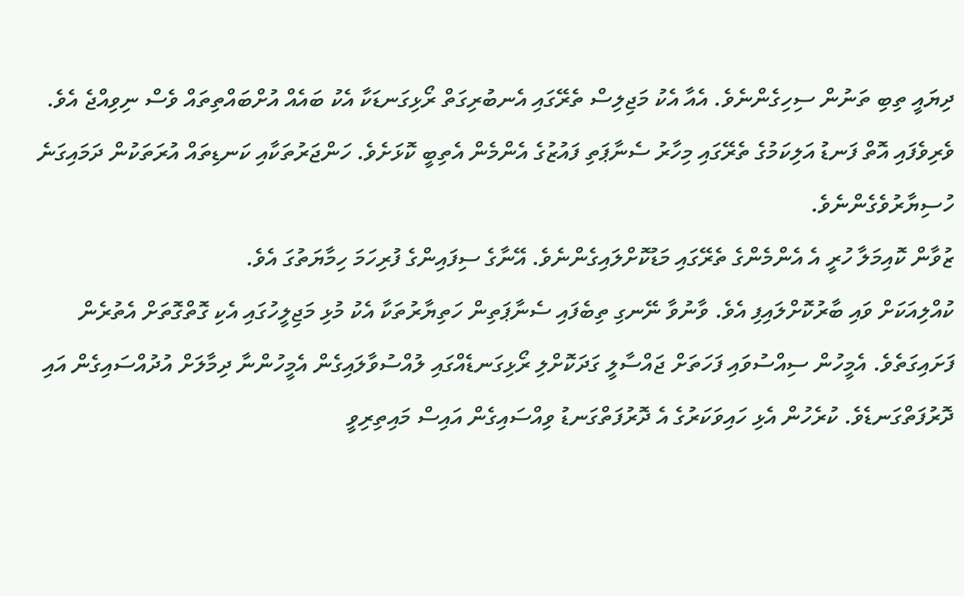ދިޔައީ ތިބި ތަނުން ސިހިގެންނެވެ. އެއާ އެކު މަޖިލިސް ތެރޭގައި އެނބުރިގަތް ރޯޅިގަނޑަކާ އެކު ބައެއް އުށްބައްތިތައް ވެސް ނިވިއްޖެ އެވެ. ވެރިވެފައި އޮތް ފަނޑު އަލިކަމުގެ ތެރޭގައި މިހާރު ސެނާޕަތި ފައުޒުގެ އެންމެން އެތިބީ ކޮޅަށެވެ. ހަންޖަރުތަކާއި ކަނޑިތައް އުރަތަކުން ދަމައިގަނެ ހުސިޔާރުވެގެންނެވެ.
ޒުވާން ކޮއިމަލާ ހުރީ އެ އެންމެންގެ ތެރޭގައި މަޑުކޮށްލައިގެންނެވެ. އޭނާގެ ސިފައިންގެ ފުރިހަމަ ހިމާޔަތުގަ އެވެ.
ކުއްލިއަކަށް ވައި ބާރުކޮށްލައިފި އެވެ. ވާނުވާ ނޭނގި ތިބެފައި ސެނާޕަތިން ހަތިޔާރުތަކާ އެކު މުޅި މަޖިލީހުގައި އެކި ގޮތްގޮތަށް އެތުރެން ފަށައިގަތެވެ. އެމީހުން ސިއްސުވައި ފަހަތަށް ޖައްސާލީ ގަދަކޮށްލި ރޯޅިގަނޑެއްގައި ލުއްސުވާލައިގެން އެމީހުންނާ ދިމާލަށް އުދުއްސައިގެން އައި ދޮރުފަތްގަނޑެވެ. ކުރެހުން އެޅި ހައިވަކަރުގެ އެ ދޮރުފަތްގަނޑު ވިއްސައިގެން އައިސް މައިތިރިވީ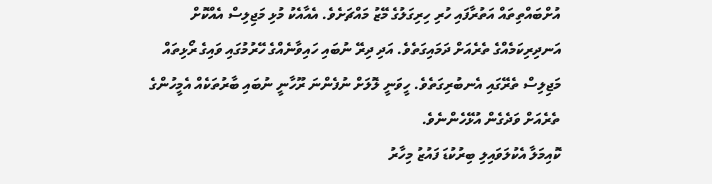އުށްބައްތިތައް އަތުރާފައި ހުރި ހިރިގަލުގެ މޭޒު މައްޗަށެވެ. އެއާއެކު މުޅި މަޖިލިސް އެއްކޮށް އަނދިރިކަމެއްގެ ތެރެއަށް ދަމައިގަތެވެ. އަދި ދިރޭ ނުބައި ހައިވާނެއްގެ ހޭރުމުގައި ވައިގެ ރޯޅިތައް މަޖިލިސް ތެރޭގައި އެނބުރިގަތެވެ. ހީވަނީ ލޮލަށް ނުފެންނަ ރޫހާނީ ނުބައި ބާރުތަކެއް އެމީހުންގެ ތެރެއަށް ވަދެގެން އުޅޭހެންނެވެ.
ކޮއިމަލާ އެކުލަވައިލި ބިރުކުޑަ ފައުޒު މިހާރު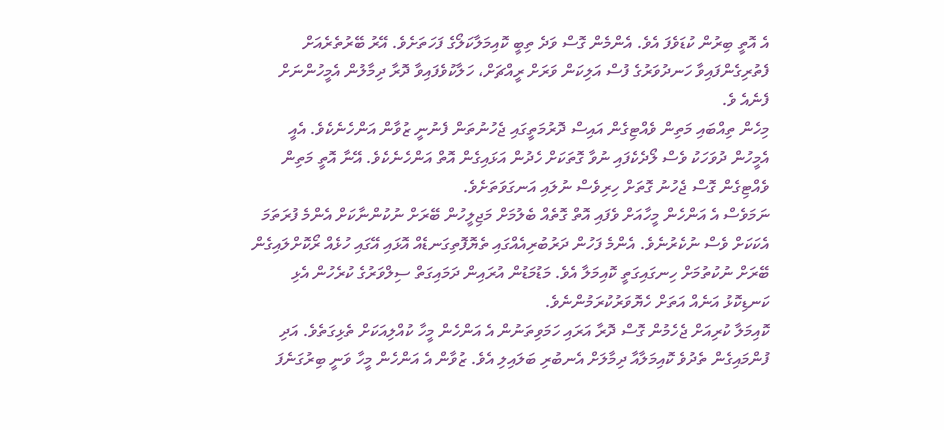އެ އޮތީ ބިރުން ކުޑަވެފަ އެވެ. އެންމެން ގޮސް ވަދެ ތިބީ ކޮއިމަލާކަލޯގެ ފަހަތަށެވެ. އޭރު ބޭރުތެރެއަށް ފެތުރިގެންފައިވާ ހަނދުވަރުގެ ފުސް އަލިކަން ވަރަށް ރީއްޗަށް، ހަލާކުވެފައިވާ ދޮރާ ދިމާލުން އެމީހުންނަށް ފެނެއެ ވެ.
މިހެން ތިއްބައި މަތިން ވެއްޓިގެން އައިސް ދޮރުމަތީގައި ޖެހުނުތަން ފެނުނީ ޒުވާން އަންހެނެކެވެ. އެއީ އެމީހުން ދުވަހަކު ވެސް ލޯދެކެފައި ނުވާ ގޮތަކަށް ހެދުން އަޅައިގެން އޮތް އަންހެނެކެވެ. އޭނާ އޮތީ މަތިން ވެއްޓިގެން ގޮސް ޖެހުނު ގޮތަށް ހިރިވެސް ނުލައި އަނގަވަތަށެވެ.
ނަމަވެސް އެ އަންހެން މީހާއަށް ވެފައި އޮތް ގޮތެއް ބެލުމަށް މަޖިލީހުން ބޭރަށް ނުކުންނާކަށް އެންމެ ފުރަތަމަ އެކަކަށް ވެސް ނުކެރުނެވެ. އެންމެ ފަހުން ދަރުބުރިއެއްގައި ތެޔޮފޮތިގަނޑެއް އޮޅައި އޭގައި ހުޅެއް ރޯކޮށްލައިގެން ބޭރަށް ނުކުތުމަށް ހިނގައިގަތީ ކޮއިމަލާ އެވެ. މަޑުމަޑުން އުރައިން ދަމައިގަތް ސިލްވަރުގެ ކުރެހުން އެޅި ކަނޑިކޮޅު އަނެއް އަތަށް ހެޔޮވަރުކުރަމުންނެވެ.
ކޮއިމަލާ ކުރިއަށް ޖެހެމުން ގޮސް ދޮރާ އަރައި ހަމަވިތަނުން އެ އަންހެން މީހާ ކުއްލިއަކަށް ތެޅިގަތެވެ. އަދި ފުންމައިގެން ތެދުވެ ކޮއިމަލާއާ ދިމާލަށް އެނބުރި ބަލައިލި އެވެ. ޒުވާން އެ އަންހެން މީހާ ވަނީ ބިރުގަނެފަ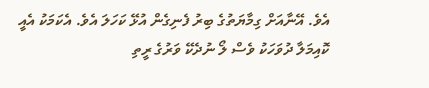އެވެ. އޭނާއަށް ގިމާޔަތުގެ ބިރު ފެނިގެން އުޅޭ ކަހަލަ އެވެ. އެކަމަކު އެއީ ކޮއިމަލާ ދުވަހަކު ވެސް ލޯ ނުދެކޭ ވަރުގެ ރީތި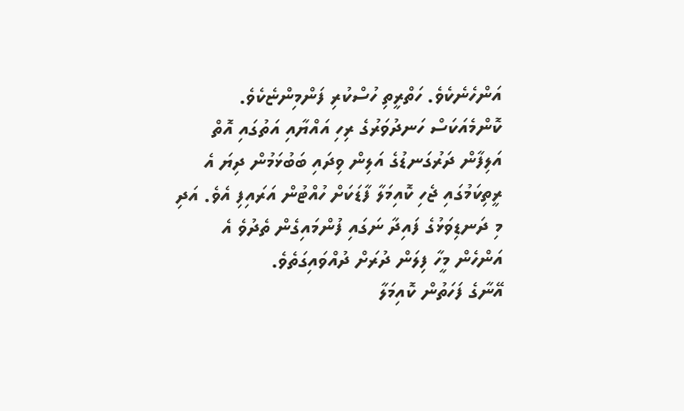އަންހެނެކެވެ. ހަތްރީތި ހުސްކުރި ފަންމިންޏެކެވެ.
ކޮންމެއަކަސް ހަނދުވަރުގެ ރިހި އައްޔާއި އަތުގައި އޮތް އަލިފާން ދަރުގަނޑުގެ އަލިން ވިދައި ބަބުޅަމުން ދިޔަ އެ ރީތިކަމުގައި ޖެހި ކޮއިމަލާ ފާޑަކަށް ހުއްޓުން އަރައިފި އެވެ. އަދި މި ދަނޑިވަޅުގެ ފައިދާ ނަގައި ފުންމައިގެން ތެދުވެ އެ އަންހެން މީހާ ފިލަން ދުރަށް ދުއްވައިގަތެވެ.
އޭނާގެ ފަހަތުން ކޮއިމަލާ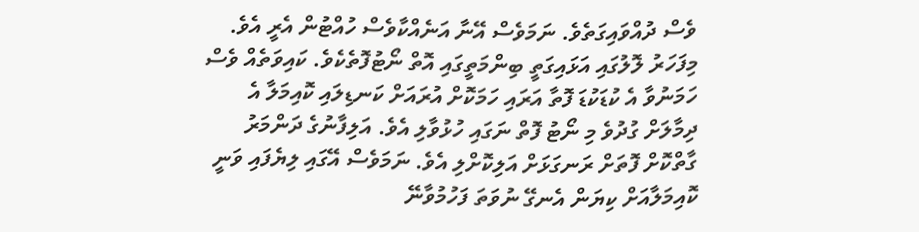ވެސް ދުއްވައިގަތެވެ. ނަމަވެސް އޭނާ އަނެއްކާވެސް ހުއްޓުން އެރީ އެވެ. މިފަހަރު ލޮލުގައި އަޅައިގަތީ ބިންމަތީގައި އޮތް ނޯޓުފޮތެކެވެ. ކައިވަތެއް ވެސް ހަމަނުވާ އެ ކުޑަކުޑަ ފޮތާ އަރައި ހަމަކޮށް އުރައަށް ކަނޑިލައި ކޮއިމަލާ އެ ދިމާލަށް ގުދުވެ މި ނޯޓު ފޮތް ނަގައި ހުޅުވާލި އެވެ. އަލިފާނުގެ ދަންމަރު ގާތްކޮށް ފޮތަށް ރަނގަޅަށް އަލިކޮށްލި އެވެ. ނަމަވެސް އޭގައި ލިޔެފައި ވަނީ ކޮއިމަލާއަށް ކިޔަން އެނގޭ ނުވަތަ ފަހުމުވާނޭ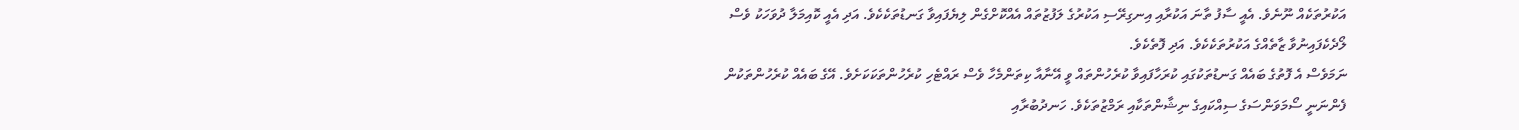އަކުރުތަކެއް ނޫނެވެ. އެއީ ސާފު ތާނަ އަކުރާއި އިނގިރޭސި އަކުރުގެ ލަފުޒުތައް އެއްކޮށްގެން ލިޔެފައިވާ ގަނޑުތަކެކެވެ. އަދި އެއީ ކޮއިމަލާ ދުވަހަކު ވެސް ލޯދެކެފައިނުވާ ޒާތެއްގެ އަކުރުތަކެކެވެ. އަދި ފޮތެކެވެ.
ނަމަވެސް އެ ފޮތުގެ ބައެއް ގަނޑުތަކުގައި ކުރަހާފައިވާ ކުރެހުންތައް ވީ އޭނާއާ ކިތަންމެހާ ވެސް ރައްޓެހި ކުރެހުންތަކަކަށެވެ. އޭގެ ބައެއް ކުރެހުންތަކުން ފެންނަނީ ސޯމަވަންސަގެ ސިއްކައިގެ ނިޝާންތަކާއި ރަމްޒުތަކެވެ. ހަނދުބުރާއި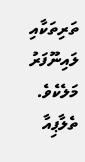ތަރިތަކާއި ލައިނޫފަރު މަލެކެވެ. ތެލާޕިއާ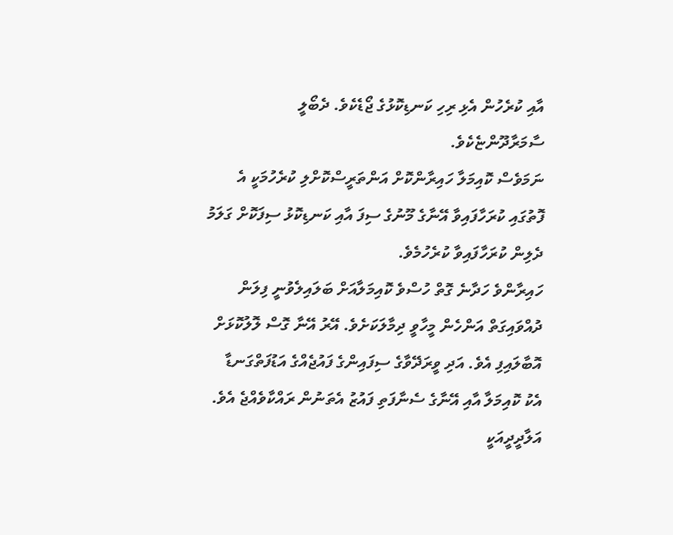އާއި ކުރެހުން އެޅި ރިހި ކަނޑިކޮޅުގެ ޖޯޑެކެވެ. ދެބޯލީ ސާމަރާދޫންޏެކެވެ.
ނަމަވެސް ކޮއިމަލާ ހައިރާންކޮށް އަންތަރީސްކޮށްލި ކުރެހުމަކީ އެ ފޮތުގައި ކުރަހާފައިވާ އޭނާގެ މޫނުގެ ސިފަ އާއި ކަނޑިކޮޅު ސިފަކޮށް ގަލަމު ދެލިން ކުރަހާފައިވާ ކުރެހުމެވެ.
ހައިރާންވެ ހަދާނެ ގޮތް ހުސްވެ ކޮއިމަލާއަށް ބަލައިލެވުނީ ފިލަން ދުއްވައިގަތް އަންހެން މީހާވީ ދިމާލަކަށެވެ. އޭރު އޭނާ ގޮސް ލޮލުކޮޅަށް އޮބާލައިފި އެވެ. އަދި ވީރަދޭވާގެ ސިފައިންގެ ފައުޖެއްގެ އަޑުފަތްގަނޑާ އެކު ކޮއިމަލާ އާއި އޭނާގެ ސެނާފަތި ފައުޒު އެތަނުން ރައްކާވެއްޖެ އެވެ.
އަލާދީދީއަކީ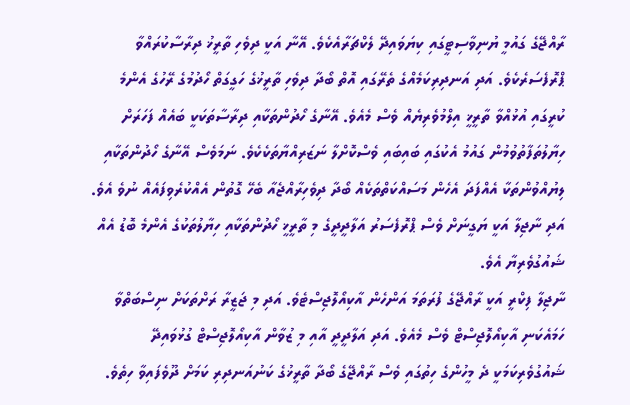ރާއްޖޭގެ ގައުމީ ޔުނިވާސިޓީގައި ކިޔަވައިދޭ ލެކްޗަރާއެކެވެ. އޭނާ އަކީ ދިވެހި ތާރީޚު ދިރާސާކުރައްވާ ޕްރޮފެސަރެކެވެ. އަދި އަނދިރިކަމެއްގެ ތެރޭގައި އޮތް ބޯދާ ދިވެހި ތާރީޚުގެ ހަގީގަތް ހޯދުމުގެ ރޭހުގެ އެންމެ ކުރީގައި އުޅުއްވާ ތާރީޚީ އިލްމުވެރިޔެއް ވެސް މެއެވެ. އޭނާގެ ހޯދުންތަކާއި ދިރާސާތަކަކީ ބައެއް ފަހަރަށް ހިޔާލުތަފާތުވުމުން ގައުމު އެކުގައި ބައިބައި ވެސްކޮށްލާ ނަޒަރިއްޔާތަކެކެވެ. ނަމަވެސް އޭނާގެ ހޯދުންތަކާއި ލިޔުއްވުންތަކާ އެއްފަދަ އެހެން މަސައްކަތްތަކެއް ބޯދާ ދިވެހިރާއްޖެއާ ބެހޭ ގޮތުން އެއްކުރެވިފައެއް ނުވެ އެވެ. އަދި ނާޖިލާ އަކީ ޔަގީނަށް ވެސް ޕްރޮފެސަރު އަލާދީދީގެ މި ތާރީޚީ ހޯދުންތަކާއި ހިޔާލުތަކުގެ އެންމެ ބޮޑު އެއް ޝައުގުވެރިޔާ އެވެ.
ނާޖިލާ ފިކްރީ އަކީ ރާއްޖޭގެ ފުރަތަމަ އަންހެން އާކިއޯލޮޖިސްޓެވެ. އަދި މި ޖަޒީރާ ރަށްތަކަށް ނިސްބަތްވާ ހަމައެކަނި އާކިއޯލޮޖިސްޓް ވެސް މެއެވެ. އަދި އަލާދީދީ އާއި މި ޒުވާން އާކިއޯލޮޖިސްޓް ގުޅުވައިދޭ ޝައުގުވެރިކަމަކީ ދެ މީހުންގެ ހިތުގައި ވެސް ރާއްޖޭގެ ބޯދާ ތާރީޚުގެ ކަނުއަނދިރި ކަމަށް ދޫވެފައިވާ ހިތެވެ.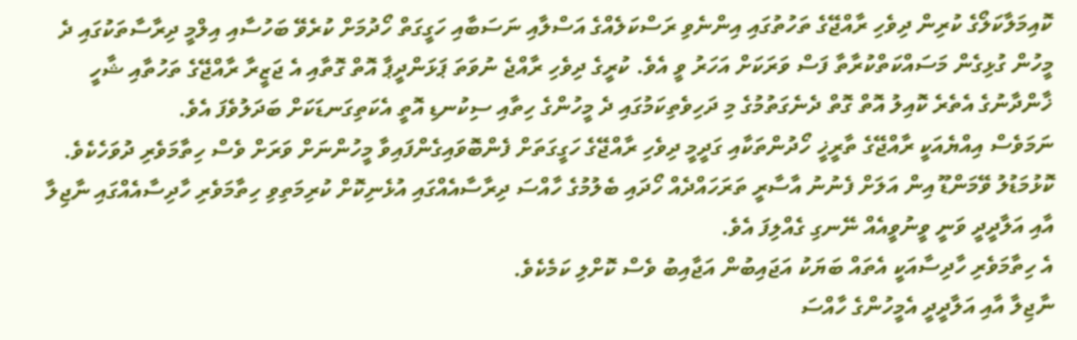ކޮއިމަލާކަލޯގެ ކުރިން ދިވެހި ރާއްޖޭގެ ތަހުތުގައި އިންނެވި ރަސްކަލެއްގެ އަސްލާއި ނަސަބާއި ހަގީގަތް ހޯދުމަށް ކުރެވޭ ބަހުސާއި އިލްމީ ދިރާސާތަކުގައި ދެ މީހުން ގުޅިގެން މަސައްކަތްކުރާތާ ފަސް ވަރަކަށް އަހަރު ވީ އެވެ. ކުރީގެ ދިވެހި ރާއްޖެ ނުވަތަ ޕަޅަންދީޕާ އޮތް ގޮތާއި އެ ޖަޒީރާ ރާއްޖޭގެ ތަހުތާއި ޝާހީ ޚާންދާނުގެ އެތެރެ ކޮއިލު އޮތް ގޮތް ދެނެގަތުމުގެ މި ދަހިވެތިކަމުގައި ދެ މީހުންގެ ހިތާއި ސިކުނޑި އޮތީ އެކަތިގަނޑަކަށް ބަދަލުވެފަ އެވެ.
ނަމަވެސް އިއްޔެއަކީ ރާއްޖޭގެ ތާރީޚީ ހޯދުންތަކާއި ގަދީމީ ދިވެހި ރާއްޖޭގެ ހަގީގަތަށް ފެންބޮވައިގެންފައިވާ މީހުންނަށް ވަރަށް ވެސް ހިތާމަވެރި ދުވަހެކެވެ. ކޮޅުމަޑުލު ވޭމަންޑޫ އިން އަލަށް ފެނުނު އާސާރީ ތަރަހައްދެއް ހޯދައި ބެލުމުގެ ހާއްސަ ދިރާސާއެއްގައި އުޅެނިކޮށް ކުރިމަތިވި ހިތާމަވެރި ހާދިސާއެއްގައި ނާޖިލާ އާއި އަލާދީދީ ވަނީ ވީނުވީއެއް ނޭނގި ގެއްލިފަ އެވެ.
އެ ހިތާމަވެރި ހާދިސާއަކީ އެތައް ބަޔަކު އަޖައިބުން އަޖާއިބު ވެސް ކޮށްލި ކަމެކެވެ.
ނާޖިލާ އާއި އަލާދީދީ އެމީހުންގެ ހާއްސަ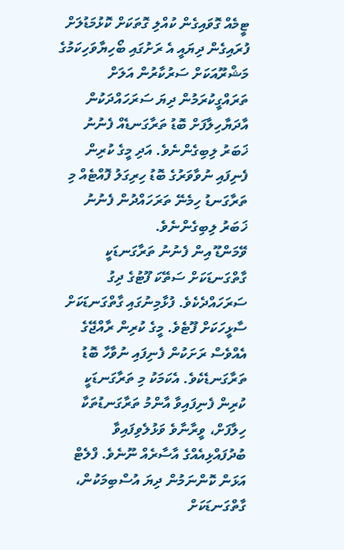ޓީމެއް ގޮވައިގެން ކުއްލި ގޮތަކަށް ކޮޅުމަޑުލަށް ފުރައިގެން ދިޔައީ އެ ރަށުގައި ބޯހިޔާވަހިކަމުގެ މަޝްރޫއަކަށް ސަރުކާރުން އަލަށް ތަރައްގީކުރަމުން ދިޔަ ސަރަހައްދަކުން އާދަޔާހިލާފަށް ބޮޑު ތަރާގަނޑެއް ފެނުނު ޚަބަރު ލިބިގެންނެވެ. އަދި މީގެ ކުރިން ފެނިފައި ނުވާވަރުގެ ބޮޑު ހިރިގަލު ފޮއްޓެއް މި ތަރާގަނޑު ހިމެނޭ ތަރަހައްދުން ފެނުނު ޚަބަރު ލިބިގެންނެވެ.
ވޭމަންޑޫ އިން ފެނުނު ތަރާގަނޑަކީ ގާތްގަނޑަކަށް ސަތޭކަ ފޫޓުގެ ދިގު ސަރަހައްދެކެވެ. ފުޅާމިނުގައި ގާތްގަނޑަކަށް ސާޅީހަކަށް ފޫޓެވެ. މީގެ ކުރިން ރާއްޖޭގެ އެއްވެސް ރަށަކުން ފެނިފައި ނުވާހާ ބޮޑު ތަރާގަނޑެކެވެ. އެކަމަކު މި ތަރާގަނޑަކީ ކުރިން ފެނިފައިވާ އާންމު ތަރާގަނޑުތަކާ ހިލާފަށް، ވީރާނާވެ ވަޅުލެވިފައިވާ ބުދުފައްޅިއެއްގެ އާސާރެއް ނޫނެވެ. ފްލެޓް އަޅަން ކޮންނަމުން ދިޔަ އުސްބިމަކުން، ގާތްގަނޑަކަށް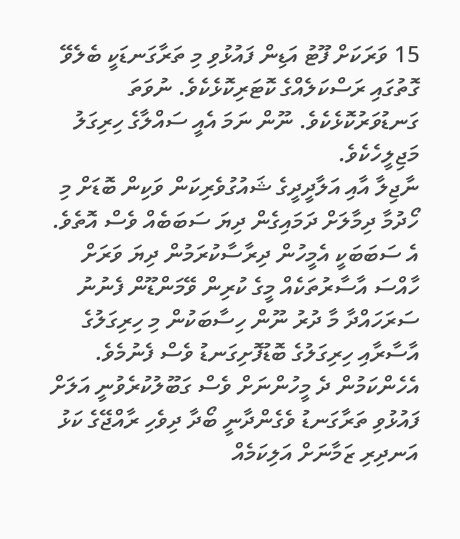15 ވަރަކަށް ފޫޓު އަޑިން ފައުޅުވި މި ތަރާގަނޑަކީ ބެލެވޭ ގޮތުގައި ރަސްކަލެއްގެ ކޮޓަރިކޮޅެކެވެ. ނުވަތަ ގަނޑުވަރުކޮޅެކެވެ. ނޫން ނަމަ އެއީ ސައްލާގެ ހިރިގަލު މަޖިލީހެކެވެ.
ނާޖިލާ އާއި އަލާދީދީގެ ޝައުގުވެރިކަން ވަކިން ބޮޑަށް މި ހޯދުމާ ދިމާލަށް ދަމައިގެން ދިޔަ ސަބަބެއް ވެސް އޮތެވެ. އެ ސަބަބަކީ އެމީހުން ދިރާސާކުރަމުން ދިޔަ ވަރަށް ހާއްސަ އާސާރުތަކެއް މީގެ ކުރިން ވޭމަންޑޫން ފެނުނު ސަރަހައްދާ މާ ދުރު ނޫން ހިސާބަކުން މި ހިރިގަލުގެ އާސާރާއި ހިރިގަލުގެ ބޮޑުފޮށިގަނޑު ވެސް ފެނުމެވެ. އެހެންކަމުން ދެ މީހުންނަށް ވެސް ގަބޫލުކުރެވުނީ އަލަށް ފައުޅުވި ތަރާގަނޑު ވެގެންދާނީ ބޯދާ ދިވެހި ރާއްޖޭގެ ކަޅު އަނދިރި ޒަމާނަށް އަލިކަމެއް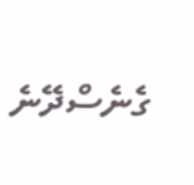ގެނެސްދޭނެ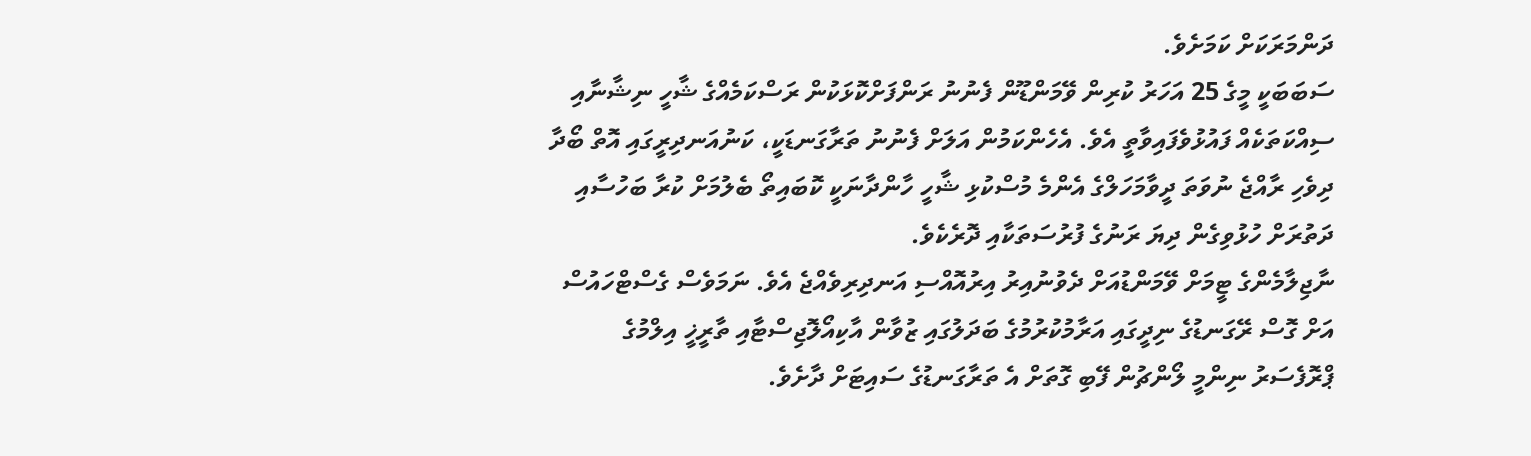ދަންމަރަކަށް ކަމަށެވެ.
ސަބަބަކީ މީގެ 25 އަހަރު ކުރިން ވޭމަންޑޫން ފެނުނު ރަންފަށްކޮޅަކުން ރަސްކަމެއްގެ ޝާހީ ނިޝާނާއި ސިއްކަތަކެއް ފައުޅުވެފައިވާތީ އެވެ. އެހެންކަމުން އަލަށް ފެނުނު ތަރާގަނޑަކީ، ކަނުއަނދިރީގައި އޮތް ބޯދާ ދިވެހި ރާއްޖެ ނުވަތަ ދީވާމަހަލްގެ އެންމެ މުސްކުޅި ޝާހީ ހާންދާނަކީ ކޮބައިތޯ ބެލުމަށް ކުރާ ބަހުސާއި ދަތުރަށް ހުޅުވިގެން ދިޔަ ރަނުގެ ފުރުސަތަކާއި ދޮރެކެވެ.
ނާޖިލާމެންގެ ޓީމަށް ވޭމަންޑުއަށް ދެވުނުއިރު އިރުއޮއްސި އަނދިރިވެއްޖެ އެވެ. ނަމަވެސް ގެސްޓްހައުސް އަށް ގޮސް ރޭގަނޑުގެ ނިދީގައި އަރާމުކުރުމުގެ ބަދަލުގައި ޒުވާން އާކިއޯލޮޖިސްޓާއި ތާރީޚީ އިލްމުގެ ޕްރޮފެސަރު ނިންމީ ލޯންޗުން ފޭބި ގޮތަށް އެ ތަރާގަނޑުގެ ސައިޓަށް ދާށެވެ.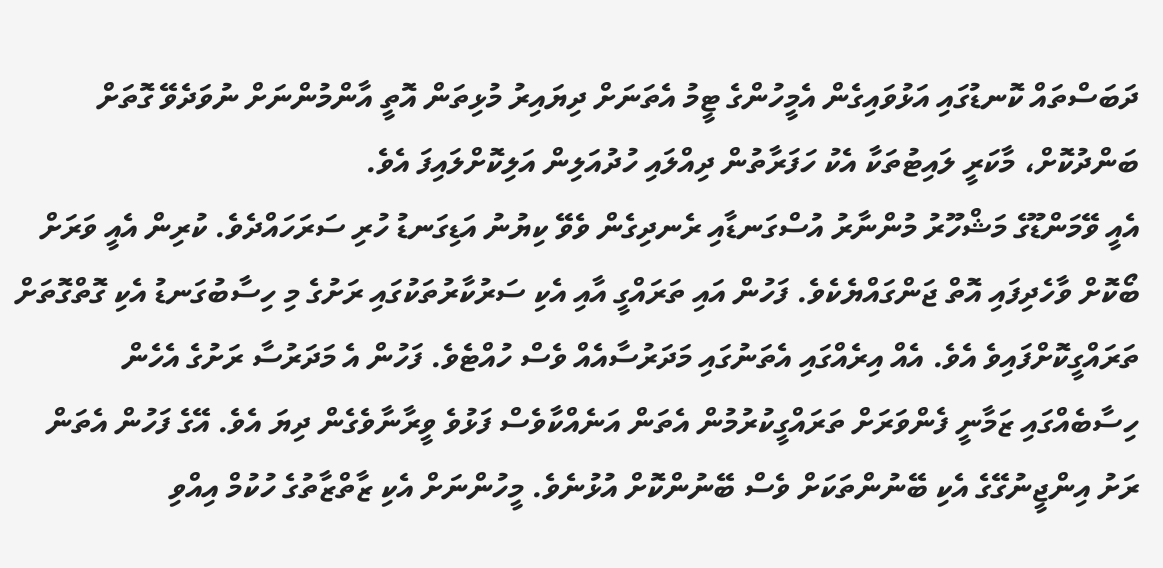ދަބަސްތައް ކޮނޑުގައި އަޅުވައިގެން އެމީހުންގެ ޓީމު އެތަނަށް ދިޔައިރު މުޅިތަން އޮތީ އާންމުންނަށް ނުވަދެވޭ ގޮތަށް ބަންދުކޮށް، މާކަރީ ލައިޓުތަކާ އެކު ހަފަރާތުން ދިއްލައި ހުދުއަލިން އަލިކޮށްލައިފަ އެވެ.
އެއީ ވޭމަންޑޫގެ މަޝްހޫރު މުންނާރު އުސްގަނޑާއި ރެނދިގެން ވެވޭ ކިޔުނު އަޑިގަނޑު ހުރި ސަރަހައްދެވެ. ކުރިން އެއީ ވަރަށް ބޯކޮށް ވާހެދިފައި އޮތް ޖަންގައްޔެކެވެ. ފަހުން އައި ތަރައްގީ އާއި އެކި ސަރުކާރުތަކުގައި ރަށުގެ މި ހިސާބުގަނޑު އެކި ގޮތްގޮތަށް ތަރައްގީކޮށްފައިވެ އެވެ. އެއް އިރެއްގައި އެތަނުގައި މަދަރުސާއެއް ވެސް ހުއްޓެވެ. ފަހުން އެ މަދަރުސާ ރަށުގެ އެހެން ހިސާބެއްގައި ޒަމާނީ ފެންވަރަށް ތަރައްގީކުރުމުން އެތަން އަނެއްކާވެސް ފަޅުވެ ވީރާނާވެގެން ދިޔަ އެވެ. އޭގެ ފަހުން އެތަން ރަށު އިންޖީނުގޭގެ އެކި ބޭނުންތަކަށް ވެސް ބޭނުންކޮށް އުޅުނެވެ. މީހުންނަށް އެކި ޒާތްޒާތުގެ ހުކުމް އިއްވި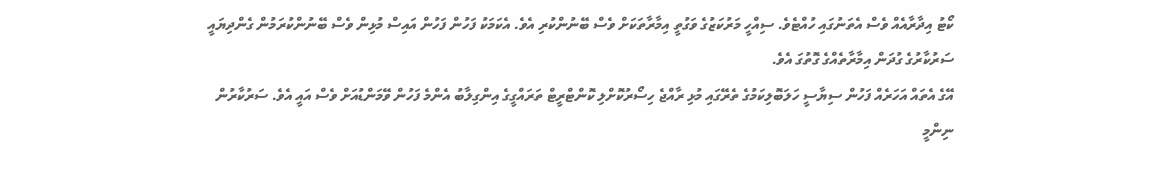ކޯޓު އިދާރާއެއް ވެސް އެތަނުގައި ހުއްޓެވެ. ސިއްހީ މަރުކަޒުގެ ވަގުތީ އިމާރާތަކަށް ވެސް ބޭނުންކުރި އެވެ. އެކަމަކު ފަހުން ފަހުން އައިސް މުޅިން ވެސް ބޭނުންކުރަމުން ގެންދިޔައީ ސަރުކާރުގެ ގުދަން އިމާރާތެއްގެ ގޮތުގަ އެވެ.
އޭގެ އެތައް އަހަރެއް ފަހުން ސިޔާސީ ހަލަބޮލިކަމުގެ ތެރޭގައި މުޅި ރާއްޖެ ހިސޯރުކޮށްލި ކޮންޓްރީޓް ތަރައްގީގެ އިންގިލާބު އެންމެ ފަހުން ވޭމަންޑުއަށް ވެސް އައީ އެވެ. ސަރުކާރުން ނިންމީ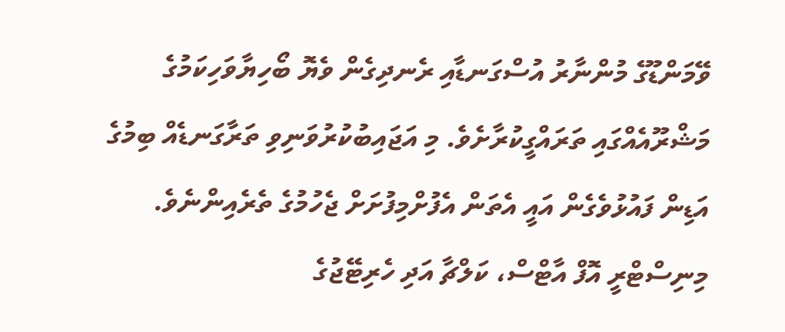ވޭމަންޑޫގެ މުންނާރު އުސްގަނޑާއި ރެނދިގެން ވެޔޮ ބޯހިޔާވަހިކަމުގެ މަޝްރޫއެއްގައި ތަރައްގީކުރާށެވެ. މި އަޖައިބުކުރުވަނިވި ތަރާގަނޑެއް ބިމުގެ އަޑިން ފައުޅުވެގެން އައީ އެތަން އެފުށްމިފުށަށް ޖެހުމުގެ ތެރެއިންނެވެ.
މިނިސްޓްރީ އޮފް އާޓްސް، ކަލްޗާ އަދި ހެރިޓޭޖުގެ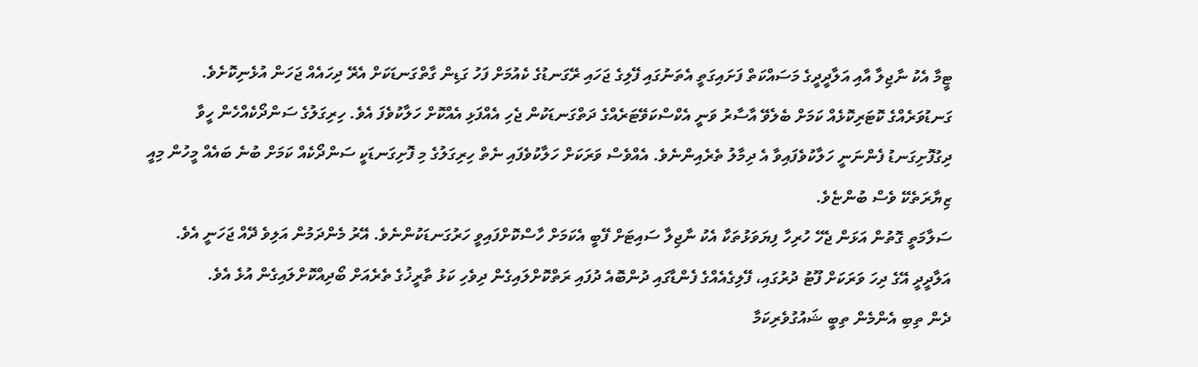ޓީމާ އެކު ނާޖިލާ އާއި އަލާދީދީގެ މަސައްކަތް ފަށައިގަތީ އެތަނުގައި ފޭލިގެ ޖަހައި ރޭގަނޑުގެ ކެއުމަށް ފަހު ގަޑިން ގާތްގަނޑަކަށް އެރޭ ދިހައެއް ޖަހަން އުޅެނިކޮށެވެ. ގަނޑުވަރެއްގެ ކޮޓަރިކޮޅެއް ކަމަށް ބެލެވޭ އާސާރު ވަނީ އެކްސްކަވޭޓަރެއްގެ ދަތްގަނޑަކުން ޖެހި އެއްފަޅި އެއްކޮށް ހަލާކުވެފަ އެވެ. ހިރިގަލުގެ ސަންދޯކެއްހެން ހީވާ ދިގުފޮށިގަނޑު ފެންނަނީ ހަލާކުވެފައިވާ އެ ދިމާލު ތެރެއިންނެވެ. އެއްވެސް ވަރަކަށް ހަލާކުވެފައި ނެތް ހިރިގަލުގެ މި ފޮށިގަނޑަކީ ސަންދޯކެއް ކަމަށް ބުނެ ބައެއް މީހުން މިއީ ޒިޔާރަތެކޭ ވެސް ބުންޏެވެ.
ސަލާމަތީ ގޮތުން އަޅަން ޖެހޭ ހުރިހާ ފިޔަވަޅުތަކާ އެކު ނާޖިލާ ސައިޓަށް ފޭބީ އެކަމަށް ހާސްކޮށްފައިވީ ހަރުގަނޑަކުންނެވެ. އޭރު މެންދަމުން އަލިވެ ދޭއް ޖަހަނީ އެވެ. އަލާދީދީ އޭގެ ދިހަ ވަރަކަށް ފޫޓު ދުރުގައި، ފޭލިގެއެއްގެ ފެންޑާގައި ދުންބޮއެ ދުފައި ރަތްކޮށްލައިގެން ދިވެހި ކަޅު ތާރީޚުގެ ތެރެއަށް ބޯދިއްކޮށްލައިގެން އުޅެ އެވެ.
ދެން ތިބި އެންމެން ތިބީ ޝައުގުވެރިކަމާ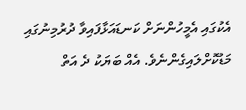އެކުގައި އެމީހުންނަށް ކަނޑައަޅާފައިވާ ދުރުމިނުގައި މަޑުކޮށްލައިގެންނެވެ. އެއް ބަޔަކު ދެ އަތް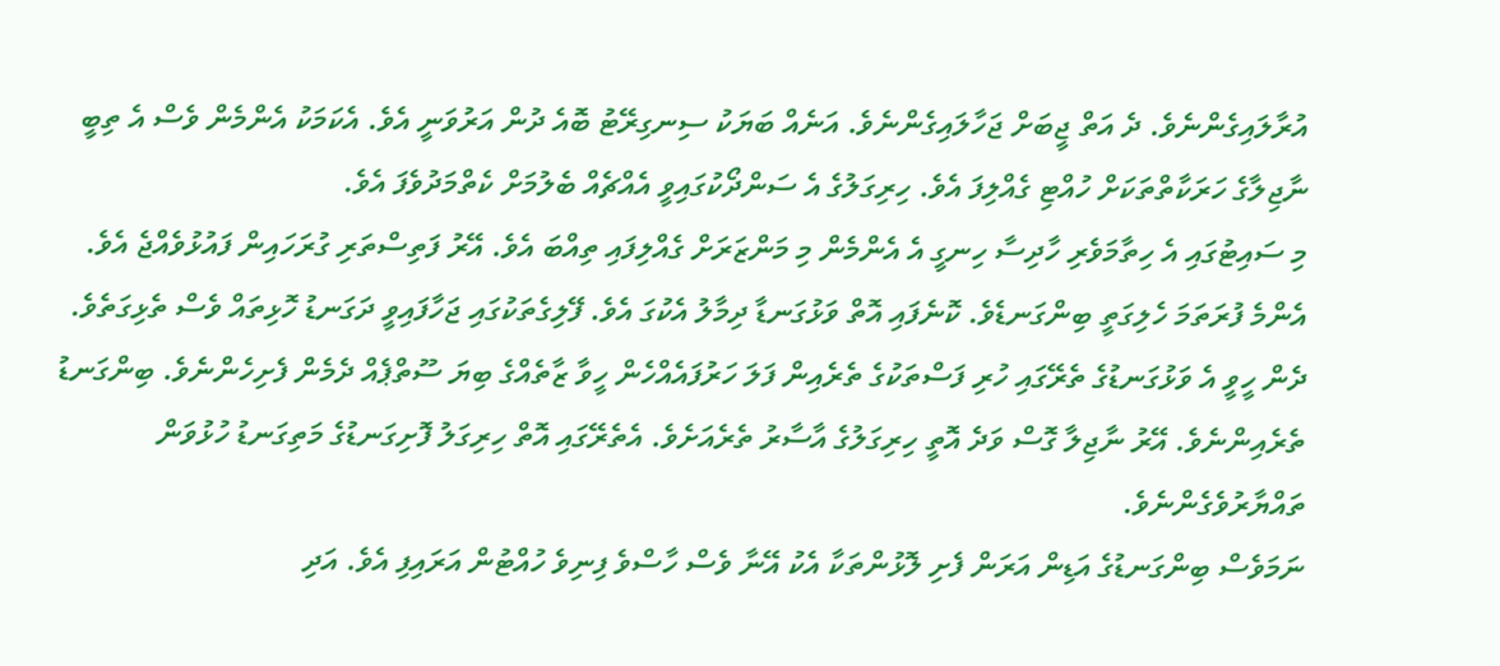އުރާލައިގެންނެވެ. ދެ އަތް ޖީބަށް ޖަހާލައިގެންނެވެ. އަނެއް ބަޔަކު ސިނގިރޭޓު ބޮއެ ދުން އަރުވަނީ އެވެ. އެކަމަކު އެންމެން ވެސް އެ ތިބީ ނާޖިލާގެ ހަރަކާތްތަކަށް ހުއްޓި ގެއްލިފަ އެވެ. ހިރިގަލުގެ އެ ސަންދޯކުގައިވީ އެއްޗެއް ބެލުމަށް ކެތްމަދުވެފަ އެވެ.
މި ސައިޓުގައި އެ ހިތާމަވެރި ހާދިސާ ހިނގީ އެ އެންމެން މި މަންޒަރަށް ގެއްލިފައި ތިއްބަ އެވެ. އޭރު ފަތިސްތަރި ގުރަހައިން ފައުޅުވެއްޖެ އެވެ.
އެންމެ ފުރަތަމަ ހެލިގަތީ ބިންގަނޑެވެ. ކޮނެފައި އޮތް ވަޅުގަނޑާ ދިމާލު އެކުގަ އެވެ. ފޭލިގެތަކުގައި ޖަހާފައިވީ ދަގަނޑު ހޮޅިތައް ވެސް ތެޅިގަތެވެ. ދެން ހީވީ އެ ވަޅުގަނޑުގެ ތެރޭގައި ހުރި ފަސްތަކުގެ ތެރެއިން ފަލަ ހަރުފައެއްހެން ހީވާ ޒާތެއްގެ ބިޔަ ސޫތްޕެއް ދެމެން ފެށިހެންނެވެ. ބިންގަނޑު ތެރެއިންނެވެ. އޭރު ނާޖިލާ ގޮސް ވަދެ އޮތީ ހިރިގަލުގެ އާސާރު ތެރެއަށެވެ. އެތެރޭގައި އޮތް ހިރިގަލު ފޮށިގަނޑުގެ މަތިގަނޑު ހުޅުވަން ތައްޔާރުވެގެންނެވެ.
ނަމަވެސް ބިންގަނޑުގެ އަޑިން އަރަން ފެށި ލޮޅުންތަކާ އެކު އޭނާ ވެސް ހާސްވެ ފިނިވެ ހުއްޓުން އަރައިފި އެވެ. އަދި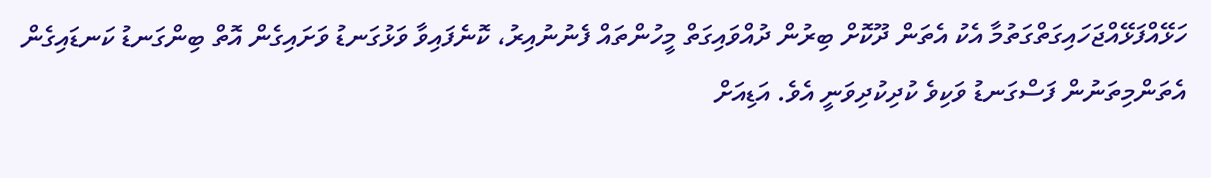ހަޅޭއްފަޅޭއްޖަހައިގަތްގަތުމާ އެކު އެތަން ދޫކޮށް ބިރުން ދުއްވައިގަތް މީހުންތައް ފެނުނުއިރު، ކޮނެފައިވާ ވަޅުގަނޑު ވަށައިގެން އޮތް ބިންގަނޑު ކަނޑައިގެން އެތަންމިތަނުން ފަސްގަނޑު ވަކިވެ ކުދިކުދިވަނީ އެވެ. އަޑިއަށް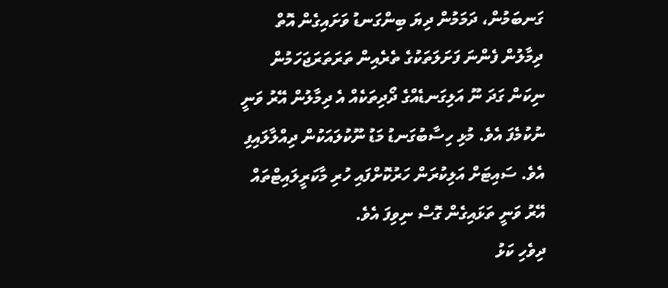ގަނބަމުން، ދަމަމުން ދިޔަ ބިންގަނޑު ވަށައިގެން އޮތް ދިމާލުން ފެންނަ ފަށަލަތަކުގެ ތެރެއިން ތަރަތަރަޖަހަމުން ނިކަން ގަދަ ނޫ އަލިގަނޑެއްގެ ދޯދިތަކެއް އެ ދިމާލުން އޭރު ވަނީ ނުކުމެފަ އެވެ. މުޅި ހިސާބުގަނޑު މަޑު ނޫކުލައަކުން ދިއްލާލައިފި އެވެ. ސައިޓަށް އަލިކުރަން ހަރުކޮށްފައި ހުރި މާކަރީލައިޓްތައް އޭރު ވަނީ ތަޅައިގެން ގޮސް ނިވިފަ އެވެ.
ދިވެހި ކަޅު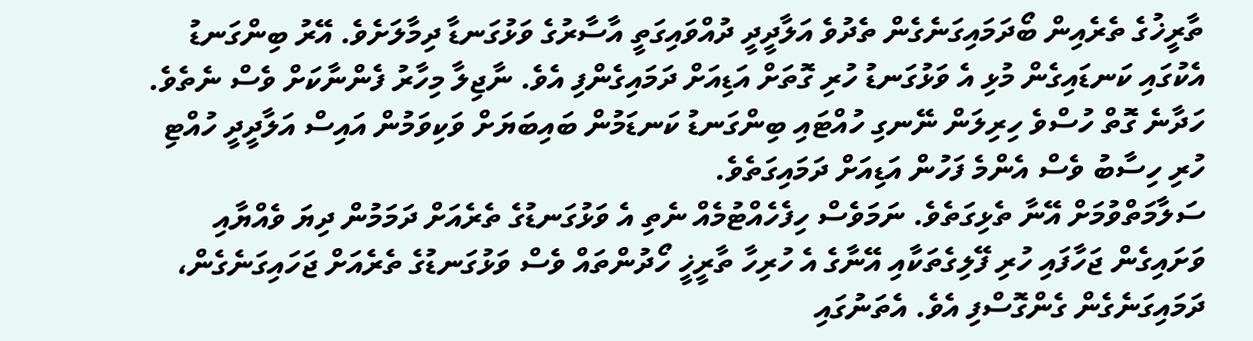ތާރީޚުގެ ތެރެއިން ބޯދަމައިގަނެގެން ތެދުވެ އަލާދީދީ ދުއްވައިގަތީ އާސާރުގެ ވަޅުގަނޑާ ދިމާލަށެވެ. އޭރު ބިންގަނޑު އެކުގައި ކަނޑައިގެން މުޅި އެ ވަޅުގަނޑު ހުރި ގޮތަށް އަޑިއަށް ދަމައިގެންފި އެވެ. ނާޖިލާ މިހާރު ފެންނާކަށް ވެސް ނެތެވެ. ހަދާނެ ގޮތް ހުސްވެ ހިރިލަން ނޭނގި ހުއްޓައި ބިންގަނޑު ކަނޑަމުން ބައިބަޔަށް ވަކިވަމުން އައިސް އަލާދީދީ ހުއްޓި ހުރި ހިސާބު ވެސް އެންމެ ފަހުން އަޑިއަށް ދަމައިގަތެވެ.
ސަލާމަތްވުމަށް އޭނާ ތެޅިގަތެވެ. ނަމަވެސް ހިފެހެއްޓުމެއް ނެތި އެ ވަޅުގަނޑުގެ ތެރެއަށް ދަމަމުން ދިޔަ ވެއްޔާއި ވަށައިގެން ޖަހާފައި ހުރި ފޭލިގެތަކާއި އޭނާގެ އެ ހުރިހާ ތާރީޚީ ހޯދުންތައް ވެސް ވަޅުގަނޑުގެ ތެރެއަށް ޖަހައިގަނެގެން، ދަމައިގަނެގެން ގެންގޮސްފި އެވެ. އެތަނުގައި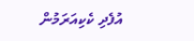އުފެދި ކެކިއަރަމުން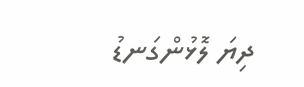ދިޔަ ލޮޅުންގަނޑު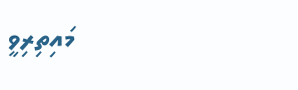މައިތިރިވީ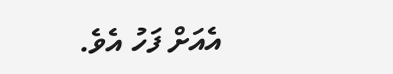އެއަށް ފަހު އެވެ.